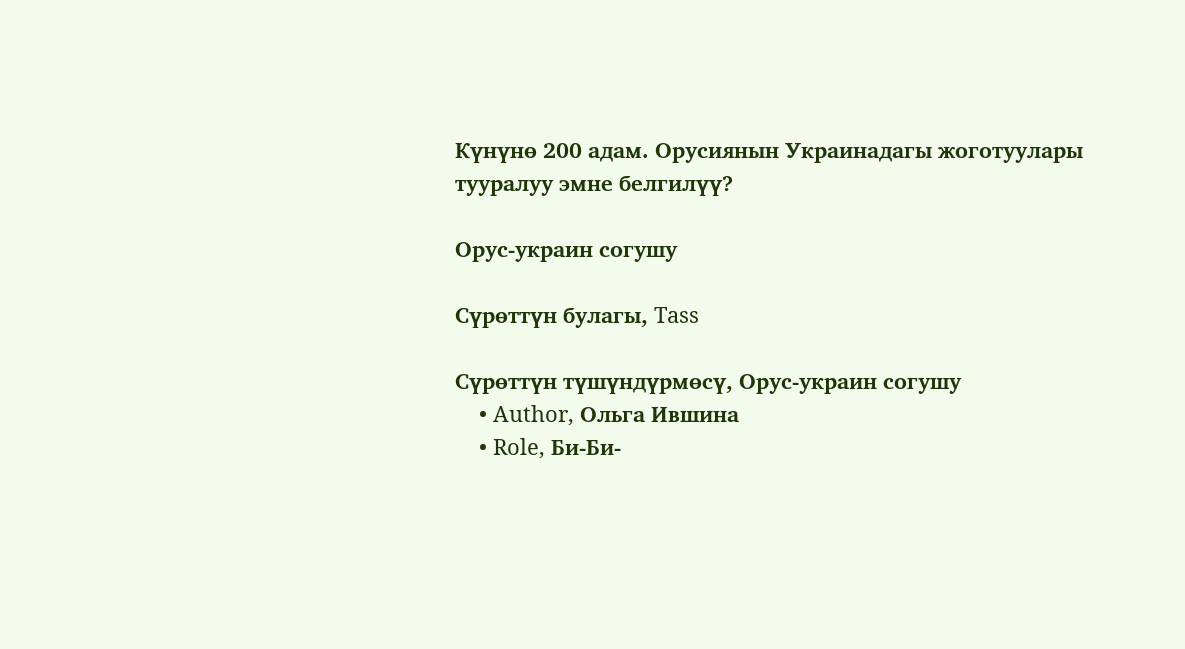Күнүнө 200 адам. Орусиянын Украинадагы жоготуулары тууралуу эмне белгилүү?

Орус-украин согушу

Сүрөттүн булагы, Tass

Сүрөттүн түшүндүрмөсү, Орус-украин согушу
    • Author, Ольга Ившина
    • Role, Би-Би-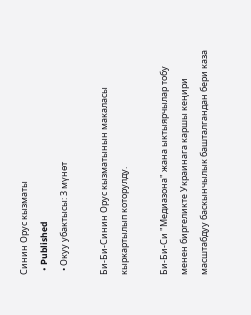Синин Орус кызматы
  • Published
  • Окуу убактысы: 3 мүнөт

Би-Би-Синин Орус кызматынын макаласы кыркартылып которулду.

Би-Би-Си "Медиазона" жана ыктыярчылар тобу менен биргеликте Украинага каршы кеңири масштабдуу баскынчылык башталгандан бери каза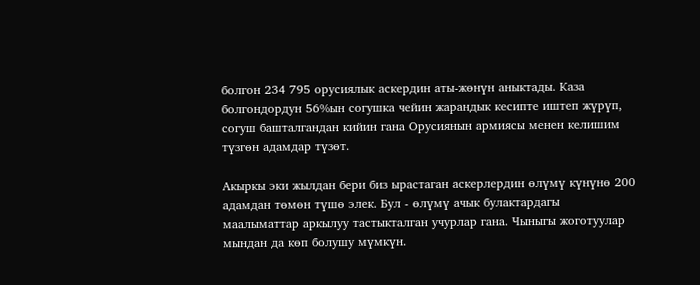болгон 234 795 орусиялык аскердин аты-жөнүн аныктады. Каза болгондордун 56%ын согушка чейин жарандык кесипте иштеп жүрүп, согуш башталгандан кийин гана Орусиянын армиясы менен келишим түзгөн адамдар түзөт.

Акыркы эки жылдан бери биз ырастаган аскерлердин өлүмү күнүнө 200 адамдан төмөн түшө элек. Бул - өлүмү ачык булактардагы маалыматтар аркылуу тастыкталган учурлар гана. Чыныгы жоготуулар мындан да көп болушу мүмкүн.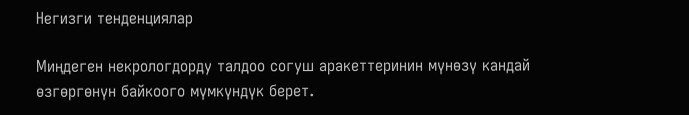Негизги тенденциялар

Миңдеген некрологдорду талдоо согуш аракеттеринин мүнөзү кандай өзгөргөнүн байкоого мүмкүндүк берет.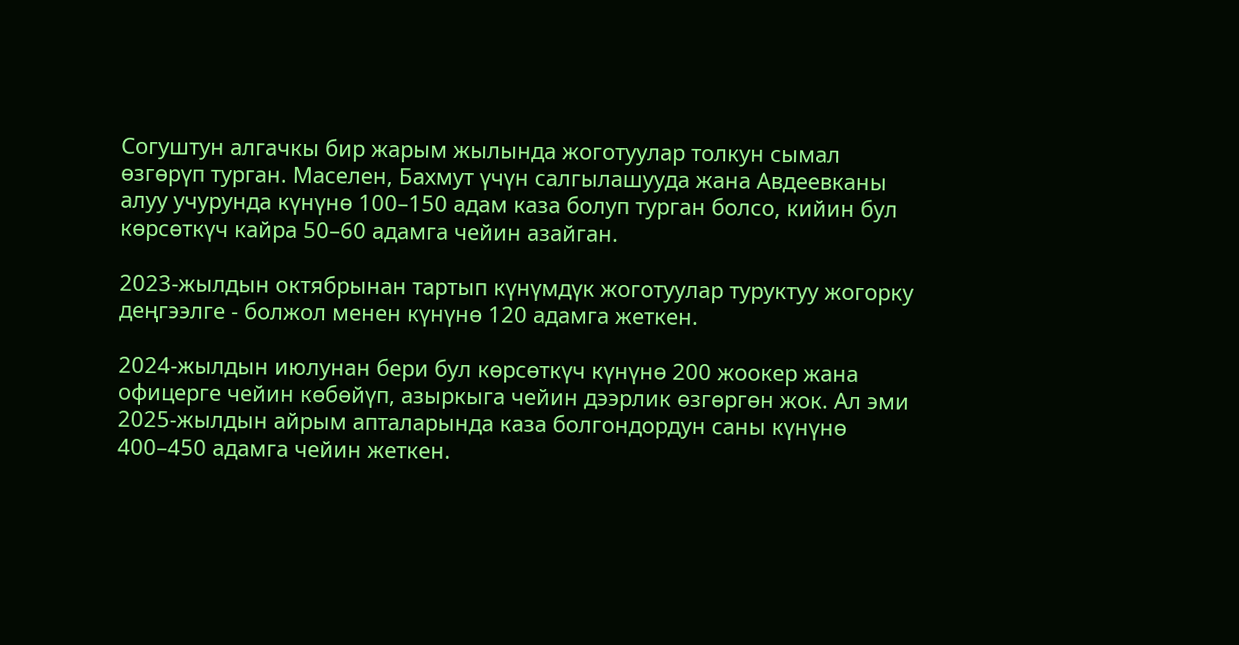Согуштун алгачкы бир жарым жылында жоготуулар толкун сымал өзгөрүп турган. Маселен, Бахмут үчүн салгылашууда жана Авдеевканы алуу учурунда күнүнө 100–150 адам каза болуп турган болсо, кийин бул көрсөткүч кайра 50–60 адамга чейин азайган.

2023-жылдын октябрынан тартып күнүмдүк жоготуулар туруктуу жогорку деңгээлге - болжол менен күнүнө 120 адамга жеткен.

2024-жылдын июлунан бери бул көрсөткүч күнүнө 200 жоокер жана офицерге чейин көбөйүп, азыркыга чейин дээрлик өзгөргөн жок. Ал эми 2025-жылдын айрым апталарында каза болгондордун саны күнүнө 400–450 адамга чейин жеткен.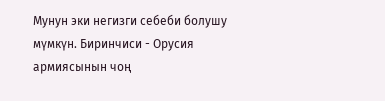Мунун эки негизги себеби болушу мүмкүн. Биринчиси - Орусия армиясынын чоң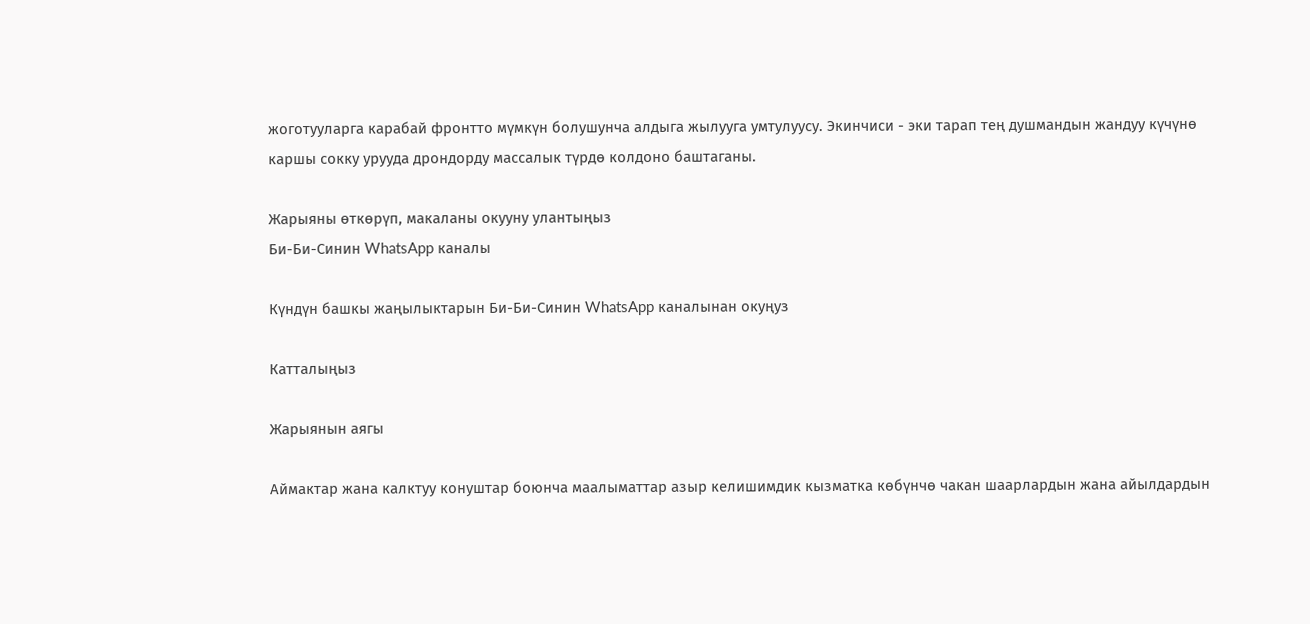жоготууларга карабай фронтто мүмкүн болушунча алдыга жылууга умтулуусу. Экинчиси - эки тарап тең душмандын жандуу күчүнө каршы сокку урууда дрондорду массалык түрдө колдоно баштаганы.

Жарыяны өткөрүп, макаланы окууну улантыңыз
Би-Би-Синин WhatsApp каналы

Күндүн башкы жаңылыктарын Би-Би-Синин WhatsApp каналынан окуңуз

Катталыңыз

Жарыянын аягы

Аймактар жана калктуу конуштар боюнча маалыматтар азыр келишимдик кызматка көбүнчө чакан шаарлардын жана айылдардын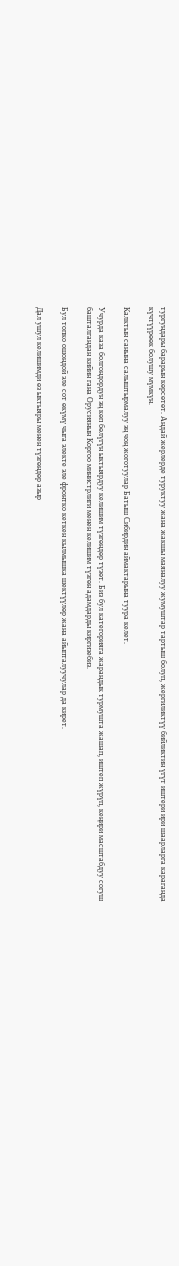тургундары барарын көрсөтөт. Андай жерлерде туруктуу жана жакшы маяналуу жумуштар тартыш болуп, жергиликтүү бийликтин үгүт иштери ири шаарларга караганда күчтүүрөөк болушу мүмкүн.

Калктын санына салыштырмалуу эң чоң жоготуулар Батыш Сибирдин аймактарына туура келет.

Учурда каза болгондордун эң көп бөлүгүн ыктыярдуу келишим түзгөндөр түзөт. Биз бул категорияга жарандык турмушта жашап, иштеп жүрүп, кеңири масштабдуу согуш башталгандан кийин гана Орусиянын Коргоо министрлиги менен келишим түзгөн адамдарды киргизебиз.

Бул топко ошондой эле сот өкүмү чыга электе эле фронтко кеткен кылмышка шектүүлөр жана айыпталуучулар да кирет.

Дал ушул келишимди өз ыктыяры менен түзгөндөр азыр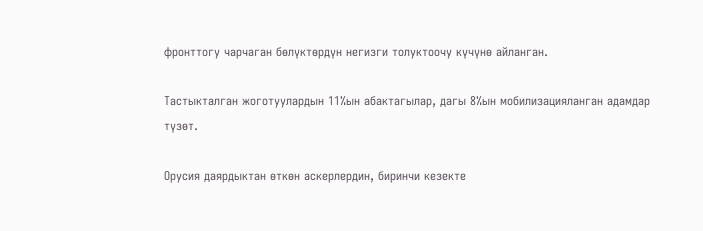фронттогу чарчаган бөлүктөрдүн негизги толуктоочу күчүнө айланган.

Тастыкталган жоготуулардын 11%ын абактагылар, дагы 8%ын мобилизацияланган адамдар түзөт.

Орусия даярдыктан өткөн аскерлердин, биринчи кезекте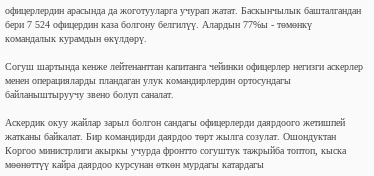офицерлердин арасында да жоготууларга учурап жатат. Баскынчылык башталгандан бери 7 524 офицердин каза болгону белгилүү. Алардын 77%ы - төмөнкү командалык курамдын өкүлдөрү.

Согуш шартында кенже лейтенанттан капитанга чейинки офицерлер негизги аскерлер менен операцияларды пландаган улук командирлердин ортосундагы байланыштыруучу звено болуп саналат.

Аскердик окуу жайлар зарыл болгон сандагы офицерлерди даярдоого жетишпей жатканы байкалат. Бир командирди даярдоо төрт жылга созулат. Ошондуктан Коргоо министрлиги акыркы учурда фронтто согуштук тажрыйба топтоп, кыска мөөнөттүү кайра даярдоо курсунан өткөн мурдагы катардагы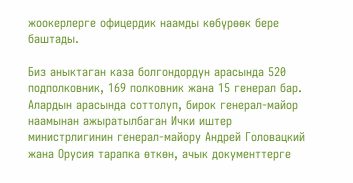жоокерлерге офицердик наамды көбүрөөк бере баштады.

Биз аныктаган каза болгондордун арасында 520 подполковник, 169 полковник жана 15 генерал бар. Алардын арасында соттолуп, бирок генерал-майор наамынан ажыратылбаган Ички иштер министрлигинин генерал-майору Андрей Головацкий жана Орусия тарапка өткөн, ачык документтерге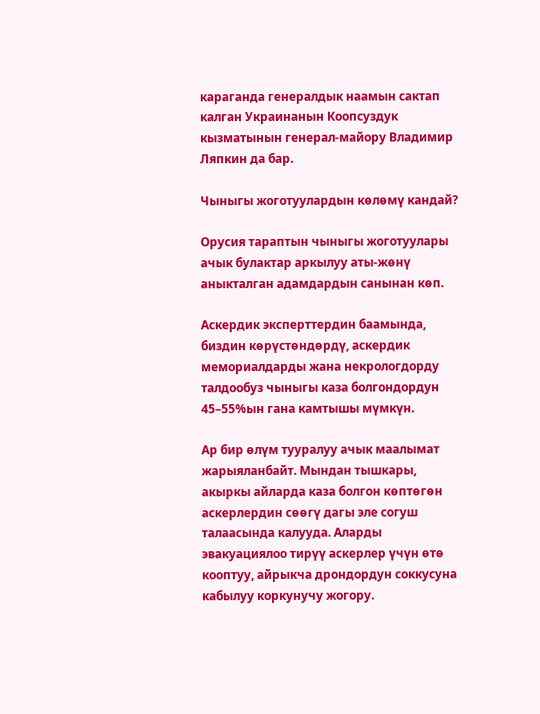караганда генералдык наамын сактап калган Украинанын Коопсуздук кызматынын генерал-майору Владимир Ляпкин да бар.

Чыныгы жоготуулардын көлөмү кандай?

Орусия тараптын чыныгы жоготуулары ачык булактар аркылуу аты-жөнү аныкталган адамдардын санынан көп.

Аскердик эксперттердин баамында, биздин көрүстөндөрдү, аскердик мемориалдарды жана некрологдорду талдообуз чыныгы каза болгондордун 45–55%ын гана камтышы мүмкүн.

Ар бир өлүм тууралуу ачык маалымат жарыяланбайт. Мындан тышкары, акыркы айларда каза болгон көптөгөн аскерлердин сөөгү дагы эле согуш талаасында калууда. Аларды эвакуациялоо тирүү аскерлер үчүн өтө кооптуу, айрыкча дрондордун соккусуна кабылуу коркунучу жогору.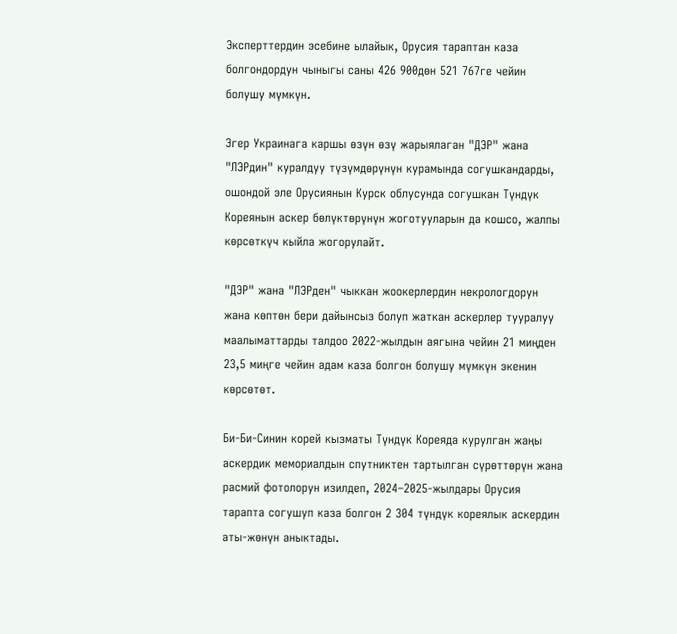Эксперттердин эсебине ылайык, Орусия тараптан каза болгондордун чыныгы саны 426 900дөн 521 767ге чейин болушу мүмкүн.

Эгер Украинага каршы өзүн өзү жарыялаган "ДЭР" жана "ЛЭРдин" куралдуу түзүмдөрүнүн курамында согушкандарды, ошондой эле Орусиянын Курск облусунда согушкан Түндүк Кореянын аскер бөлүктөрүнүн жоготууларын да кошсо, жалпы көрсөткүч кыйла жогорулайт.

"ДЭР" жана "ЛЭРден" чыккан жоокерлердин некрологдорун жана көптөн бери дайынсыз болуп жаткан аскерлер тууралуу маалыматтарды талдоо 2022-жылдын аягына чейин 21 миңден 23,5 миңге чейин адам каза болгон болушу мүмкүн экенин көрсөтөт.

Би-Би-Синин корей кызматы Түндүк Кореяда курулган жаңы аскердик мемориалдын спутниктен тартылган сүрөттөрүн жана расмий фотолорун изилдеп, 2024–2025-жылдары Орусия тарапта согушуп каза болгон 2 304 түндүк кореялык аскердин аты-жөнүн аныктады.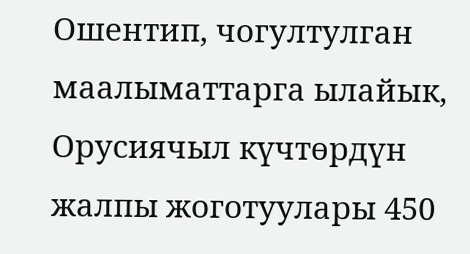Ошентип, чогултулган маалыматтарга ылайык, Орусиячыл күчтөрдүн жалпы жоготуулары 450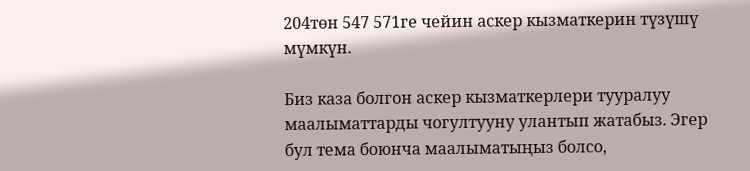204төн 547 571ге чейин аскер кызматкерин түзүшү мүмкүн.

Биз каза болгон аскер кызматкерлери тууралуу маалыматтарды чогултууну улантып жатабыз. Эгер бул тема боюнча маалыматыңыз болсо,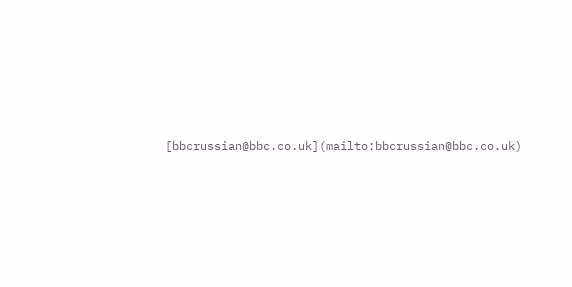[bbcrussian@bbc.co.uk](mailto:bbcrussian@bbc.co.uk)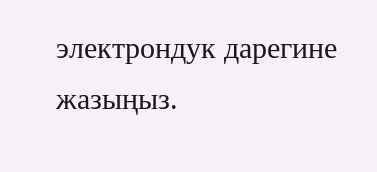электрондук дарегине жазыңыз.